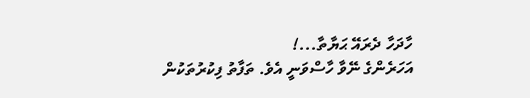ހާދަހާ ދެރައޭ ޙަޔާތާ...!
އަހަރެންގެ ނޭވާ ހާސްވަނީ އެވެ. ތަފާތު ފިކުރުތަކުން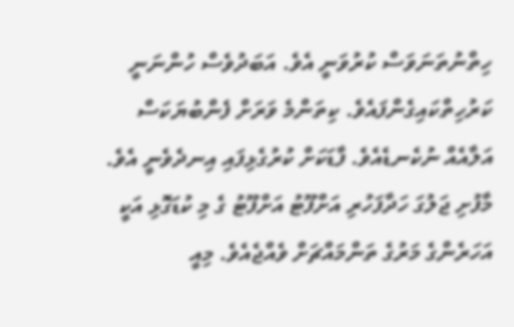ހިތްނުތަނަވަސް ކުރުވަނީ އެވެ. އަބަދުވެސް ހުންނަނީ ކަރުހިތްކައިގެންފައެވެ. ކިތަންމެ ވަރަށް ފެންބުޔަކަސް އަލާއެއް ނުކެނޑެއެވެ. ފާޑަކަށް ކުރުގެޅިފައި އިނދެވެނީ އެވެ. މާފުށި ޖަލުގަ ހަދާފަހުރި އަށްފޫޓު އަށްފޫޓު ގެ މި ކުޑަގޮޅި އަކީ އަހަރެންގެ މަރުގެ ތަންމައްޗަށް ވެއްޖެއެވެ. މިއީ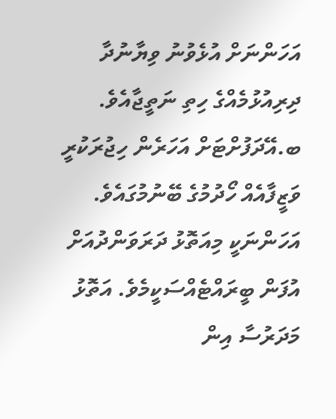އަހަންނަށް އުޅެވުނު ވިޔާނުދާ ދިރިއުޅުމެއްގެ ހިތި ނަތީޖާއެވެ.
ބ.އޭދަފުށްޓަށް އަހަރެން ހިޖުރަކުރީ ވަޒީފާއެއް ހޯދުމުގެ ބޭނުމުގައެވެ. އަހަންނަކީ މިއަތޮޅު ދަރަވަންދުއަށް އުފަން ބީރައްޓެއްސަކީމެވެ. އަތޮޅު މަދަރުސާ އިން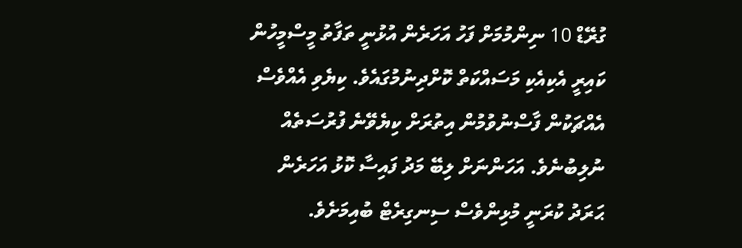ގުރޭޑް 10 ނިންމުމަށް ފަހު އަހަރެން އުޅުނީ ތަފާތު މީސްމީހުން ކައިރީ އެކިއެކި މަސައްކަތް ކޮށްދިނުމުގައެވެ. ކިޔެވި އެއްވެސް އެއްޗަކުން ފާސްނުވުމުން އިތުރަށް ކިޔެވޭނެ ފުރުސަތެއް ނުލިބުނެވެ. އަހަންނަށް ލިބޭ މަދު ފައިސާ ކޮޅު އަހަރެން ޙަރަދު ކުރަނީ މުޅިންވެސް ސިނގިރެޓް ބުއިމަށެވެ.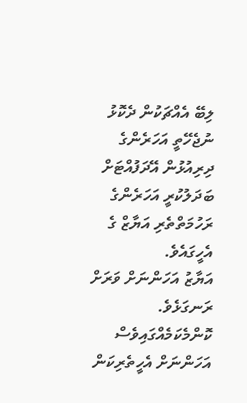ލިބޭ އެއްޗަކުން ދެކޮޅު ނުޖެހޭތީ އަހަރެންގެ ދިރިއުޅުން އޭދަފުއްޓަށް ބަދަލުކުރީ އަހަރެންގެ ރަހުމަތްތެރި އަޔާޒް ގެ އެހީގައެވެ.
އަޔާޒު އަހަންނަށް ވަރަށް ރަނގަޅެވެ. ކޮންމެކަމެއްގައިވެސް އަހަންނަށް އެހީތެރިކަން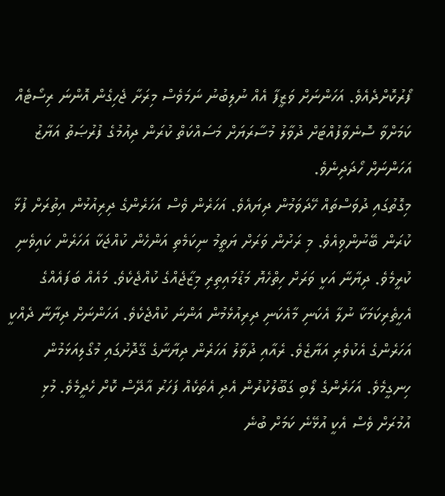ފޯރުކޮށްދެއެވެ. އަހަންނަށް ވަޒީފާ އެއް ނުލިބުނު ނަމަވެސް މިރަށާ ޖެހިގެން އޮންނަ ރިސޯޓެއް ކަމަށްވާ ސޮނެވާފުއްޓަށް ދުވާލު މުސާރަޔަށް މަސައްކަތް ކުރަން ދިއުމުގެ ފުރުޞަތު އަޔާޒު އަހަންނަށް ހޯދަދިނެވެ.
މިގޮތުގައި ދުވަސްތައް ހޭދަވަމުން ދިޔައެވެ. އަހަރެން ވެސް އަހަރެންގެ ދިރިއުޅުން އިތުރަށް ފުޅާ ކުރަން ބޭނުންވިއެވެ. މި ރަށުން ވަރަށް ޔަތީމު ނިކަމެތި އަންހެން ކުއްޖަކާ އަހަރެން ކައިވެނި ކުރީމެވެ. ދިޔާނާ އަކީ ވަރަށް ހިތްހެޔޮ މަޑުމައިތިރި މިޒާޖެއްގެ ކުއްޖެކެވެ. މައެއް ބަފައެއްގެ އެހީތެރިކަމަކާ ނުލާ އެކަނި މާއެކަނި ދިރިއުޅެމުން އަންނަ ކުއްޖެކެވެ. އަހަންނަށް ދިޔާނާ ދެއްކީ އަހަރެންގެ އެކުވެރި އަޔާޒެވެ. ރެއާއި ދުވާލު އަހަރެން ދިޔާނާގެ ގޭދޮށުގައި މުގޯލިއަޅަމުން ހިނގީމެވެ. އަހަރެންގެ ލޯބި ގަބޫލުކުރުން އެދި އެތަކެއް ފަހަރު އާދޭސް ކޮށް ހެދީމެވެ. މުޅި އުމުރަށް ވެސް އެކީ އުޅޭނެ ކަމަށް ބުނެ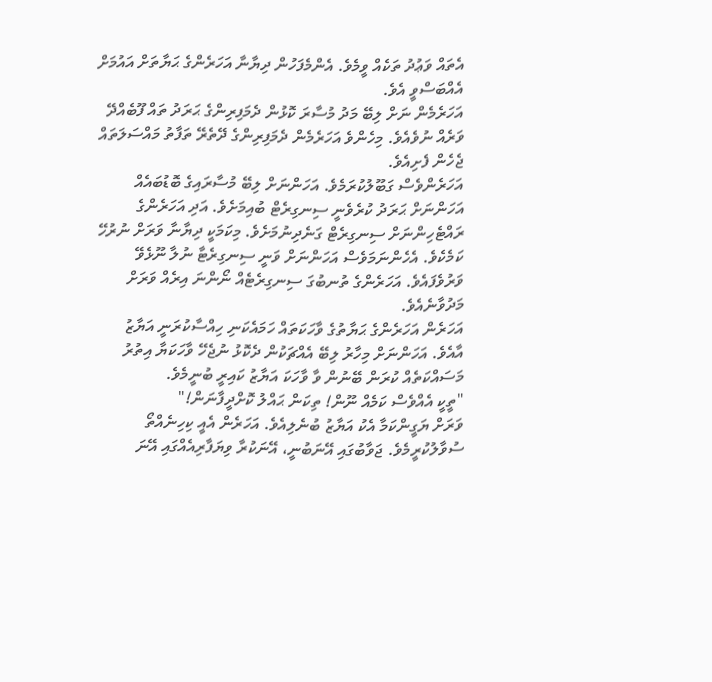އެތައް ވަޢުދު ތަކެއް ވީމެވެ. އެންމެފަހުން ދިޔާނާ އަހަރެންގެ ޙަޔާތަށް އައުމަށް އެއްބަސްވީ އެވެ.
އަހަރެމެން ނަށް ލިބޭ މަދު މުސާރަ ކޮޅުން ދެމަފިރިންގެ ޙަރަދު ތައް ފޫބެއްދޭ ވަރެއް ނުވެއެވެ. މިހެންވެ އަހަރެމެން ދެމަފިރިންގެ ދޭތެރޭ ތަފާތު މައްސަލަތައް ޖެހެން ފެށިއެވެ.
އަހަރެންވެސް ގަބޫލުކުރަމެވެ. އަހަންނަށް ލިބޭ މުސާރައިގެ ބޮޑުބައެއް އަހަންނަށް ޙަރަދު ކުރެވެނީ ސިނގިރެޓް ބުއިމަށެވެ. އަދި އަހަރެންގެ ރައްޓެހިންނަށް ސިނގިރެޓް ގަނެދިނުމަށެވެ. މިކަމަކީ ދިޔާނާ ވަރަށް ނުރުހޭ ކަމެކެވެ. އެހެންނަމަވެސް އަހަންނަށް ވަނީ ސިނގިރެޓާ ނުލާ ނޫޅެވޭ ވަރުވެފައެވެ. އަހަރެންގެ ތުނބުގަ ސިނގިރެޓެއް ނޯންނަ އިރެއް ވަރަށް މަދުވާނެއެވެ.
އަހަރެން އަހަރެންގެ ޙަޔާތުގެ ވާހަކަތައް ހަމައެކަނި ހިއްސާކުރަނީ އަޔާޒު އާއެވެ. އަހަންނަށް މިހާރު ލިބޭ އެއްޗަކުން ދެކޮޅު ނުޖެހޭ ވާހަކަޔާ އިތުރު މަސައްކަތެއް ކުރަން ބޭނުން ވާ ވާހަކަ އަޔާޒު ކައިރީ ބުނީމެވެ.
"ތީކީ އެއްވެސް ކަމެއް ނޫން! ތިކަން ޙައްލު ކޮށްދީފާނަން!"
ވަރަށް ޔަގީންކަމާ އެކު އަޔާޒު ބުނެލިއެވެ. އަހަރެން އެއީ ކިހިނެއްތޯ ސުވާލުކުރީމެވެ. ޖަވާބުގައި އޭނަބުނީ، އޭނަކުރާ ވިޔަފާރިއެއްގައި އޭނަ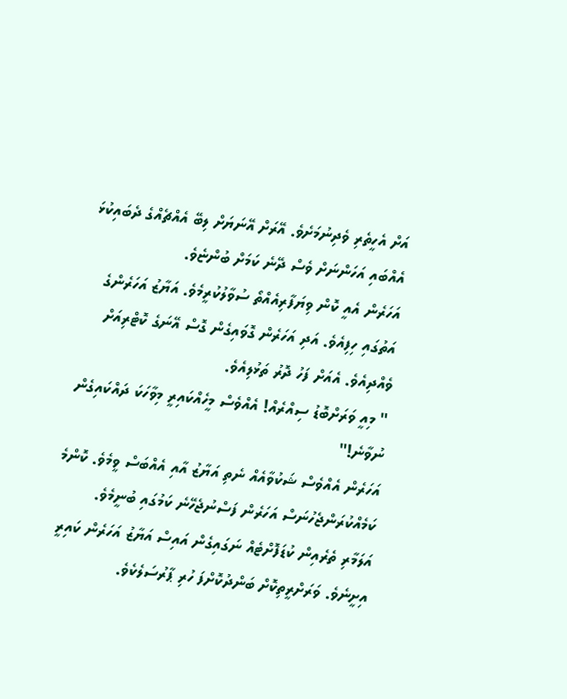އަށް އެހީތެރި ވެދިނުމަށެވެ. އޭރަށް އޭނަޔަށް ލިބޭ އެއްޗެއްގެ ދެބައިކުޅަ އެއްބައި އަހަންނަށް ވެސް ދޭނެ ކަމަށް ބުންޏެވެ.
އަހަރެން އެއީ ކޮން ވިޔަފާރިއެއްތޯ ސުވާލުކުރީމެވެ. އަޔާޒު އަހަރެންގެ އަތުގައި ހިފިއެވެ. އަދި އަހަރެން ގޮވައިގެން ގޮސް އޭނަގެ ކޮޓްރިއަށް ވެއްދިއެވެ. އެއަށް ފަހު ދޮރު ތަޅުލިއެވެ.
" މިއީ ވަރަށްބޮޑު ސިއްރެއް! އެއްވެސް މީހެއްކައިރީ މިވާހަކަ ދައްކައިގެން ނުވާނެ!"
އަހަރެން އެއްވެސް ޝަކުވާއެއް ނެތި އަޔާޒު އާއި އެއްބަސް ވީމެވެ. ކޮންމެ ކަމެއްކުރަންޖެހުނަސް އަހަރެން ފަސްނުޖެހޭނެ ކަމުގައި ބުނީމެވެ.
އަލަމާރި ތެރެއިން ކުޑަފޮށްޓެއް ނަގައިގެން އައިސް އަޔާޒު އަހަރެން ކައިރީ އިށީނެވެ. ވަރަށްރީތިކޮށް ބަންދުކޮށްފަ ހުރި ޕާރުސަލެކެވެ.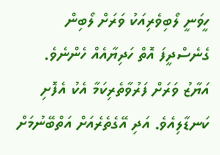ހީވަނީ ލޯބިވެރިއަކު ވަރަށް ލޯބިން ގެނެސްދީފަ އޮތް ހަދިޔާއެއް ހެންނެވެ.
އަޔާޒު ވަރަށް ފަރުވާތެރިކަމާ އެކު އެފޮށި ކަނޑާލިއެވެ. އަދި އޭގެތެރެއަށް އަތްބޭނުމަށް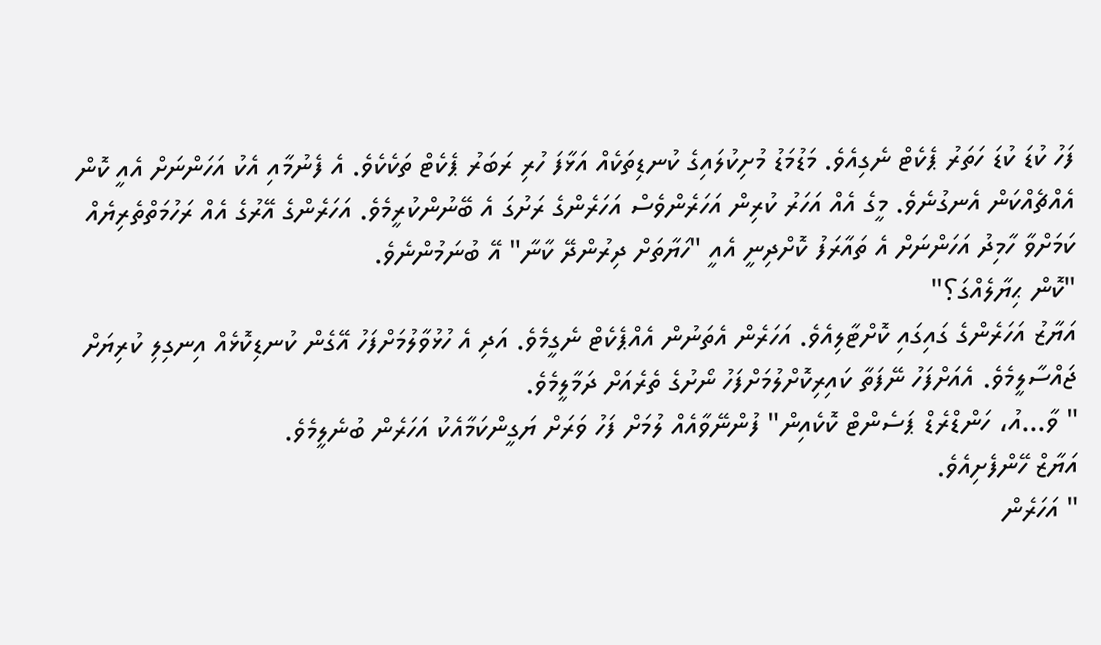ފަހު ކުޑަ ކުޑަ ހަތަރު ޕެކެޓް ނެގިއެވެ. މަޑުމަޑު މުށިކުލައިގެ ކުނޑިތަކެއް އަޅާފަ ހުރި ރަބަރު ޕެކެޓް ތަކެކެވެ. އެ ފެނުމާއި އެކު އަހަންނަށް އެއީ ކޮން އެއްޗެއްކަން އެނގުނެވެ. މީގެ އެއް އަހަރު ކުރިން އަހަރެންވެސް އަހަރެންގެ ރަށުގަ އެ ބޭނުންކުރީމެވެ. އަހަރެންގެ އޭރުގެ އެއް ރަހުމަތްތެރިޔެއް ކަމަށްވާ ހާމިދު އަހަންނަށް އެ ތައާރަފު ކޮށްދިނީ އެއީ "ހަޔާތަށް ދިރުންދޭ ކާނާ" އޭ ބުނަމުންނެވެ.
"ކޮން ޙިޔާލެއްގަ؟"
އަޔާޒު އަހަރެންގެ ގައިގައި ކޮށްޓާލިއެވެ. އަހަރެން އެތަނުން އެއްޕެކެޓް ނެގީމެވެ. އަދި އެ ހުޅުވާލުމަށްފަހު އޭގެން ކުނޑިކޮޅެއް އިނގިލި ކުރިޔަށް ޖައްސާލީމެވެ. އެއަށްފަހު ނޭފަތާ ކައިރިކޮށްލުމަށްފަހު ނޯށުގެ ތެރެއަށް ދަމާލީމެވެ.
" ވާ...އު، ހަންޑްރެޑް ޕަސެންޓް ކޮކެއިން" ފުންނޭވާއެއް ލުމަށް ފަހު ވަރަށް ޔަގީންކަމާއެކު އަހަރެން ބުނެލީމެވެ.
އަޔާޒް ހޭންފެށިއެވެ.
" އަހަރެން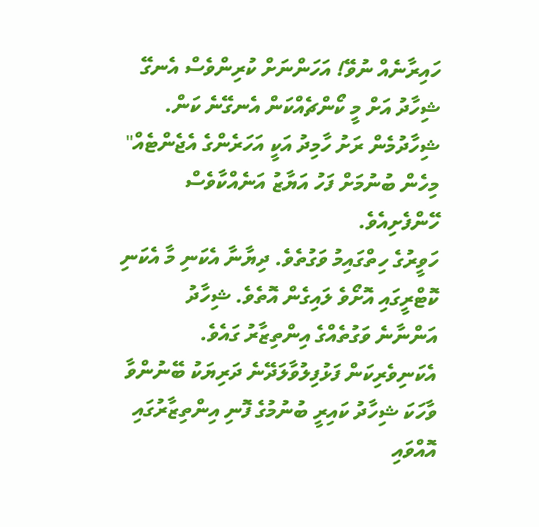ހައިރާނެއް ނުވޭ! އަހަންނަށް ކުރިންވެސް އެނގޭ ޝިހާދު އަށް މީ ކޯންޗެއްކަން އެނގޭނެ ކަން. ޝިހާދުމެން ރަށު ހާމިދު އަކީ އަހަރެންގެ އެޖެންޓެއް"
މިހެން ބުނުމަށް ފަހު އަޔާޒު އަނެއްކާވެސް ހޭންފެށިއެވެ.
ހަވީރުގެ ހިތްގައިމު ވަގުތެވެ. ދިޔާނާ އެކަނި މާ އެކަނި ކޮޓްރީގައި އޮށޯވެ ލައިގެން އޮތެވެ. ޝިހާދު އަންނާނެ ވަގުތެއްގެ އިންތިޒާރު ގައެވެ. އެކަނިވެރިކަން ފަޅުފިލުވާލަދޭނެ ދަރިޔަކު ބޭނުންވާ ވާހަކަ ޝިހާދު ކައިރީ ބުނުމުގެ ފޮނި އިންތިޒާރުގައި އޮއްވައި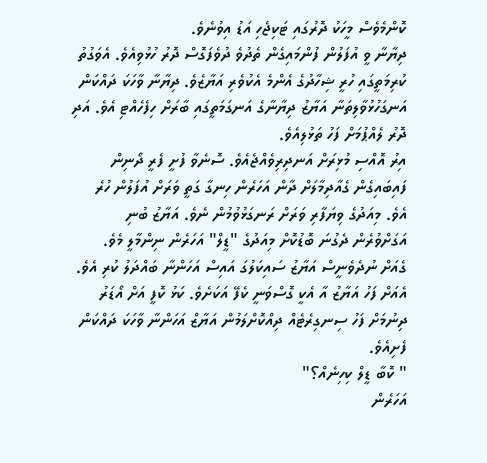ކޮންމެވެސް މީހަކު ދޮރުގައި ޓަކިޖެހި އަޑު އިވުނެވެ.
ދިޔާނާ ވީ އުފަލުން ފުންމައިގެން ތެދުވެ ދުވެފަގޮސް ދޮރު ހުޅުވިއެވެ. އެވަގުތު ކުރިމަތީގައި ހުރީ ޝިހާދުގެ އެންމެ އެކުވެރި އަޔާޒެވެ. ދިޔާނާ ވާހަކަ ދައްކަން އަނގަހުޅުވާލިތަނާ އަޔާޒު ދިޔާނާގެ އަނގަމަތީގައި ބާރަށް ހިފެހެއްޓި އެވެ. އަދި ދޮރު ލެއްޕުމަށް ފަހު ތަޅުލިއެވެ.
އިރު އޮއްސި މުޅިރަށް އަނދިރިވެއްޖެއެވެ. ސޮނެވާ ފުށީ ފެރީ ދޯނިން ފައިބައިގެން ގެއާދިމާލަށް ދާން އަހަރެން ހިނގާ ގަތީ ވަރަށް އުފަލުން ހުރެ އެވެ. މިއަދުގެ ވިޔަފާރި ވަރަށް ރަނގަޅުވުމުން ނެވެ. އަޔާޒު ބުނި އަގަށްވުރެން ދެގުނަ ބޮޑުކޮށް މިއަދުގެ "ޑީލް" އަހަރެން ނިންމާލީ މެވެ.
ގެއަށް ނުދެވެނީސް އަޔާޒު ސައިކަލުގަ އައިސް އަހަންނާ ބައްދަލު ކުރި އެވެ. އެއަށް ފަހު އަޔާޒު އާ އެކީ ގޮސްވަނީ ކެފޭ އަކަށެވެ. ކަޅު ކޮފީ އަށް އޯޑަރު ދިނުމަށް ފަހު ސިނގިރެޓެއް ދިއްކޮށްލަމުން އަޔާޒް އަހަންނާ ވާހަކަ ދައްކަން ފެށިއެވެ.
" ކޮބާ ޑީލް ކިހިނެއް؟"
އަހަރެން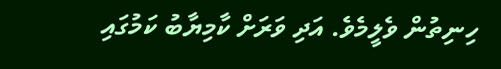ހިނިތުން ވެލީމެވެ. އަދި ވަރަށް ކާމިޔާބު ކަމުގައި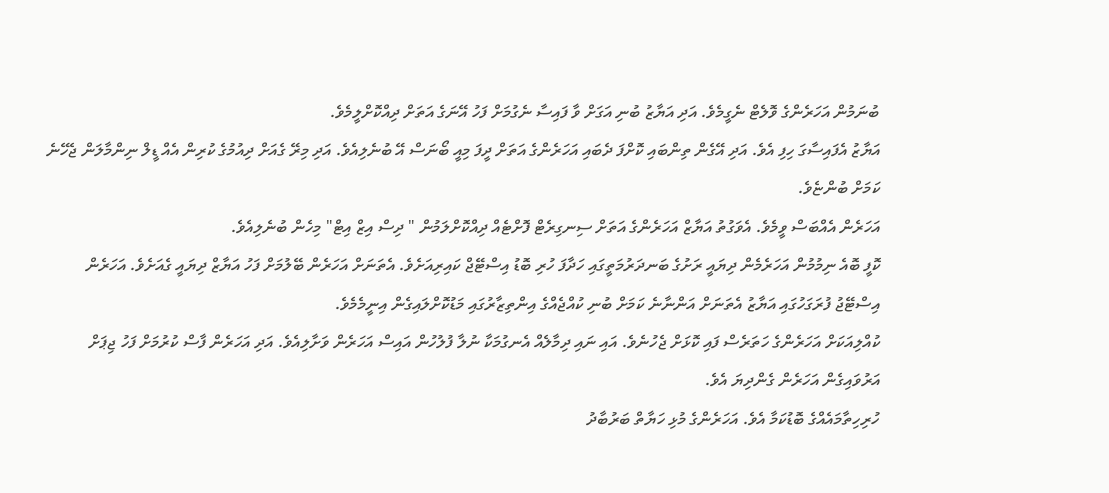ބުނަމުން އަހަރެންގެ ވޮލެޓް ނެގީމެވެ. އަދި އަޔާޒު ބުނި އަގަށް ވާ ފައިސާ ނެގުމަށް ފަހު އޭނަގެ އަތަށް ދިއްކޮށްލީމެވެ.
އަޔާޒު އެފައިސާގަ ހިފި އެވެ. އަދި އޭގެން ތިންބައި ކޮށްފަ ދެބައި އަހަރެންގެ އަތަށް ދީފަ މިއީ ބޯނަސް އޭ ބުނެލިއެވެ. އަދި މިރޭ ގެއަށް ދިއުމުގެ ކުރިން އެއް ޑީލް ނިންމާލަން ޖެހޭނެ ކަމަށް ބުންޏެވެ.
އަހަރެން އެއްބަސް ވީމެވެ. އެވަގުތު އަޔާޒް އަހަރެންގެ އަތަށް ސިނގިރެޓް ފޮށްޓެއް ދިއްކޮށްލަމުން " ދިސް އިޒް އިޓް" މިހެން ބުނެލިއެވެ.
ކޮފީ ބޮއެ ނިމުމުން އަހަރެމެން ދިޔައީ ރަށުގެ ބަނދަރުމަތީގައި ހަދާފަ ހުރި ބޮޑު އިސްޓޭޖް ކައިރިއަށެވެ. އެތަނަށް އަހަރެން ބޭލުމަށް ފަހު އަޔާޒް ދިޔައީ ގެއަށެވެ. އަހަރެން އިސްޓޭޖު ފުރަގަހުގައި އަޔާޒު އެތަނަށް އަންނާނެ ކަމަށް ބުނި ކުއްޖެއްގެ އިންތިޒާރުގައި މަޑުކޮށްލައިގެން އިނީމެމެވެ.
ކުއްލިއަކަށް އަހަރެންގެ ހަތަރެސް ފައި ކޮޅަށް ޖެހުނެވެ. އައި ނައި ދިމާލެއް އެނގުމަކާ ނުލާ ފުލުހުން އައިސް އަހަރެން ވަށާލިއެވެ. އަދި އަހަރެން ފާސް ކުރުމަށް ފަހު ޖިޕަށް އަރުވައިގެން އަހަރެން ގެންދިޔަ އެވެ.
ހުރިހިތާމައެއްގެ ބޮޑުކަމާ އެވެ. އަހަރެންގެ މުޅި ހަޔާތް ބަރުބާދު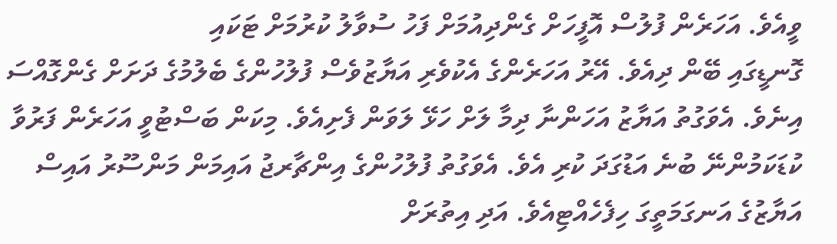ވީއެވެ. އަހަރެން ފުލުސް އޮފީހަށް ގެންދިއުމަށް ފަހު ސުވާލު ކުރުމަށް ޓަކައި
ގޮނޑީގައި ބޭން ދިއެވެ. އޭރު އަހަރެންގެ އެކުވެރި އަޔާޒުވެސް ފުލުހުންގެ ބެލުމުގެ ދަށަށް ގެންގޮއްސަ އިނެވެ. އެވަގުތު އަޔާޒު އަހަންނާ ދިމާ ލަށް ހަޅޭ ލަވަން ފެށިއެވެ. މިކަން ބަސްޓުވީ އަހަރެން ފަރުވާ ކުޑަކަމުންނޭ ބުނެ އަޑުގަދަ ކުރި އެވެ. އެވަގުތު ފުލުހުންގެ އިންޗާރޖު އައިމަން މަންސޫރު އައިސް އަޔާޒުގެ އަނގަމަތީގަ ހިފެހެއްޓިއެވެ. އަދި އިތުރަށް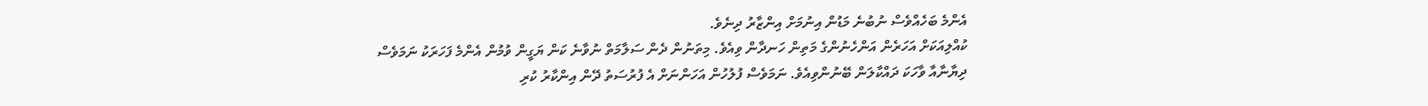އެންމެ ބަހެއްވެސް ނުބުނެ މަޑުން އިނުމަށް އިންޒާރު ދިނެވެ.
ކުއްލިއަކަށް އަހަރެން އަންހެނުންގެ މަތިން ހަނދާން ވިއެވެ. މިތަނުން ދެން ސަލާމަތް ނުވާނެ ކަން ޔަގީން ވުމުން އެންމެ ފަހަރަކު ނަމަވެސް ދިޔާނާއާ ވާހަކަ ދައްކާލަން ބޭނުންވިއެވެ. ނަމަވެސް ފުލުހުން އަހަންނަށް އެ ފުރުސަތު ދޭން އިންކާރު ކުރި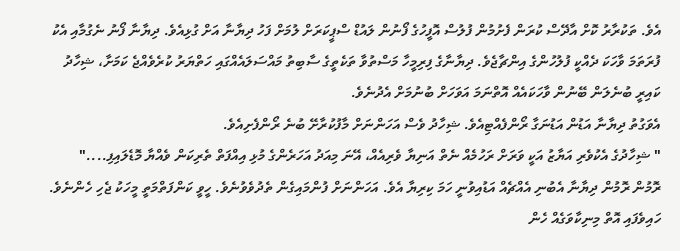އެވެ. ތަކުރާރު ކޮށް އާދޭސް ކުރަން ފެށުމުން ފުލުސް އޮފީހުގެ ފޯނުން ލައުޑް ސްޕީކަރަށް ލުމަށް ފަހު ދިޔާނާ އަށް ގުޅިއެވެ. ދިޔާނާ ފޯނު ނެގުމާއި އެކު ފުރަތަމަ ވާހަކަ ދެއްކީ ފުލުހުންގެ އިންޗާޖެވެ. ދިޔާނާގެ ފިރިމީހާ މަސްތުވާ ތަކެތީގެ ސާބިތު މައްސަލައެއްގައި ހަތްޔަރު ކުރެވެއްޖެ ކަމަށާ، ޝިހާދު ކައިރީ ބުނެލަން ބޭނުން ވާހަކައެއް އޮތްނަމަ އަވަހަށް ބުނުމަށް އެދުނެވެ.
އެވަގުތު ދިޔާނާ އަޑުން އަޑުނަގާ ރޯންފެއްޓިއެވެ. ޝިހާދު ވެސް އަހަންނަށް މާފުކުރާށޭ ބުނެ ރޯންފެށިއެވެ.
" ޝިހާދުގެ އެކުވެރި އަޔާޒު އަކީ ވަރަށް ރަހުމެއް ނެތް އަނިޔާ ވެރިއެއް، އޭނަ މިއަދު އަހަރެންގެ މުޅި އިއްފަތް ތެރިކަން ވެއްޔާ މޮޑެލައިފި...."
ރޮމުން ރޮމުން ދިޔާނާ އެބުނި އެއްޗެއް އަޑުއިވުނީ ހަމަ ކިރިޔާ އެވެ. އަހަންނަށް ފުންމައިގެން ތެދުވެވުނެވެ. ހީވީ ކަންފަތްމަތީ މީހަކު ޖެހި ހެންނެވެ. ހައިވެފައި އޮތް މިނިކާވަގެއް ހެން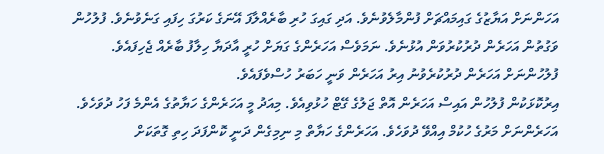އަހަންނަށް އަޔާޒުގެ ގައިމައްޗަށް ފުންމާލެވުނެވެ. އަދި ގައިގަ ހުރި ބާރެއްލާފަ އޭނަގެ ކަރުގަ ހިފައި ގަނެވުނެވެ. ފުލުހުން ވަގުތުން އަހަރެން ދުރުކުރުވަން އުޅުނެވެ. ނަމަވެސް އަހަރެންގެ ގަޔަށް ހުރީ އާދަޔާ ހިލާފު ބާރެއް ޖެހިފައެވެ. ފުލުހުންނަށް އަހަރެން ދުރުކުރެވުނު އިރު އަހަރެން ވަނީ ހަބަރު ހުސްވެފައެވެ.
އިރުކޮޅަކުން ފުލުހުން އައިސް އަހަރެން އޮތް ޖަލުގެ ގޭޓް ހުޅުވިއެވެ. މިއަދު މީ އަހަރެންގެ ހަޔާތުގެ އެންމެ ފަހު ދުވަހެވެ. އަހަރެންނަށް މަރުގެ ހުކުމް އިއްވޭ ދުވަހެވެ. އަހަރެންގެ ހަޔާތް މި ނިމިގެން ދަނީ ކޮންފަދަ ހިތި ގޮތަކަށް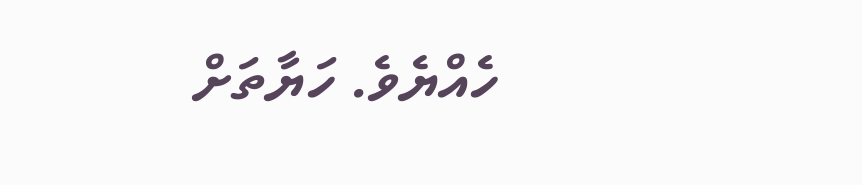ހެއްޔެވެ. ހަޔާތަށް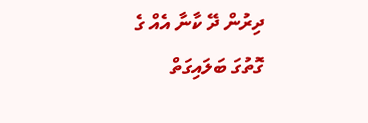ދިރުން ދޭ ކާނާ އެއް ގެ ގޮތުގަ ބަލައިގަތް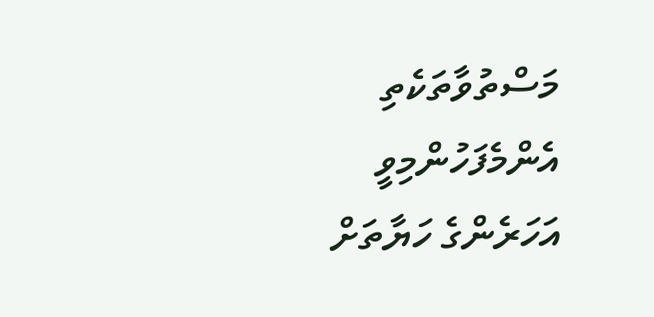މަސްތުވާތަކެތި އެންމެފަހުންމިވީ އަހަރެންގެ ހަޔާތަށް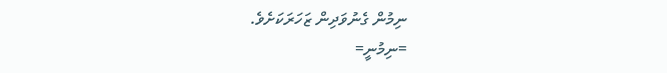ނިމުން ގެނުވަދިން ޒަހަރަކަށެވެ.
=ނިމުނީ=